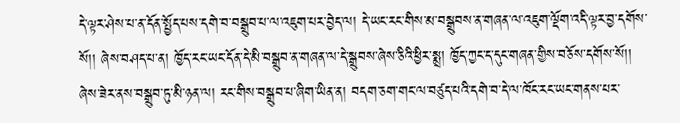དེ་ལྟར་ཤེས་པ་ན་དོན་སྤྱོད་པས་དགེ་བ་བསྒྲུབ་པ་ལ་འཇུག་པར་བྱེད་ལ། དེ་ཡང་རང་གིས་མ་བསྒྲུབས་ན་གཞན་ལ་འཇུག་ལྡོག་འདི་ལྟར་བྱ་དགོས་སོ།། ཞེས་བཤད་པ་ན། ཁྱོད་རང་ཡང་དོན་དེ་མི་བསྒྲུབ་ན་གཞན་ལ་དེ་སྒྲུབས་ཞེས་ཅིའི་ཕྱིར་སྨྲ། ཁྱོད་ཀྱང་ད་དུང་གཞན་གྱིས་བཅོས་དགོས་སོ།། ཞེས་ཟེར་ནས་བསྒྲུབ་ཏུ་མི་ཉན་ལ། རང་གིས་བསྒྲུབ་པ་ཞིག་ཡིན་ན། བདག་ཅག་གང་ལ་བཙུད་པའི་དགེ་བ་དེ་ལ་ཁོང་རང་ཡང་གནས་པར་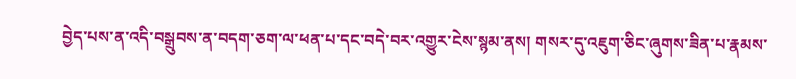བྱེད་པས་ན་འདི་བསྒྲུབས་ན་བདག་ཅག་ལ་ཕན་པ་དང་བདེ་བར་འགྱུར་ངེས་སྙམ་ནས། གསར་དུ་འཇུག་ཅིང་ཞུགས་ཟིན་པ་རྣམས་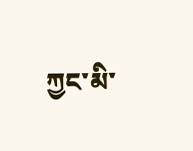ཀྱང་མི་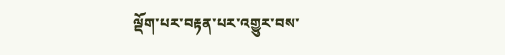ལྡོག་པར་བརྟན་པར་འགྱུར་བས་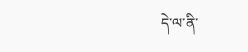དེ་ལ་ནི་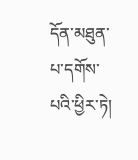དོན་མཐུན་པ་དགོས་པའི་ཕྱིར་ཏེ།